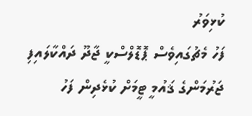ކުޅިވަރު
ފަހު މެޗުގައިވެސް ޕޮޑޮލްސްކީ ޖާދޫ ދައްކާލައިފި
ޖަރުމަންގެ ޤައުމީ ޓީމަށް ކުޅެދިން ފަހު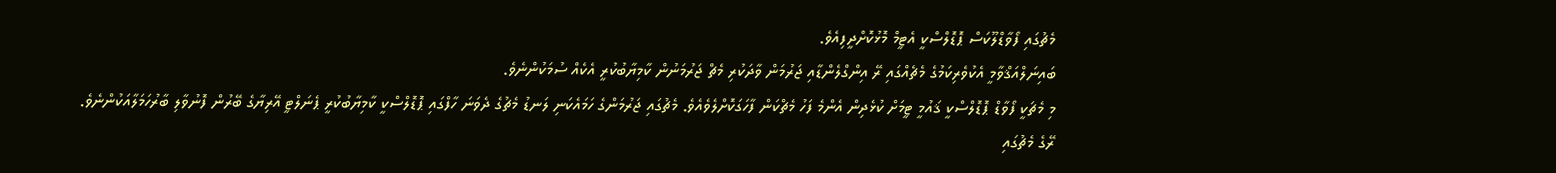މެޗުގައި ފޯވާޑްލޫކަސް ޕޮޑޮލްސްކީ އެޓީމް މޮޅުކޮށްދީފިއެވެ.
ބައިނަލްއަޤްވާމީ އެކުވެރިކަމުގެ މެޗެއްގައި ރޭ އިންގްލެންޑާއި ޖަރުމަން ވާދަކުރި މެޗް ޖަރުމަނުން ކާމިޔާބުކުރީ އެކެއް ސުމަކުންނެވެ.
މި މެޗަކީ ފޯވާޑް ޕޮޑޮލްސްކީ ޤައުމީ ޓީމަށް ކުޅެދިން އެންމެ ފަހު މެޗްކަން ފާހަގަކޮށްލެވެއެވެ. މެޗުގައި ޖަރުމަންގެ ހަމައެކަނި ލަނޑު މެޗުގެ ދެވަނަ ހާފްގައި ޕޮޑޮލްސްކީ ކާމިޔާބުކުރީ ޕެނަލްޓީ އޭރިޔާގެ ބޭރުން ފޮނުވާލި ބާރުހަމަލާއަކުންނެވެ.
ރޭގެ މެޗުގައި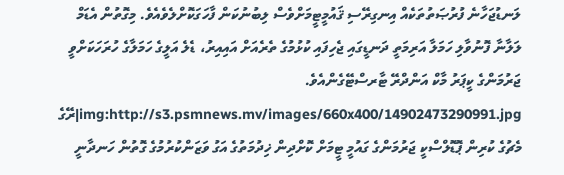ލަނޑުޖަހާނެ ފުރުޞަތުތަކެއް އިނގިރޭސި ޤައުމީޓީމަށްވެސް ލިބުނުކަން ފާހަގަކޮށްލެވެއެވެ. މިގޮތުން އެޑަމް ލަލާނާ ފޮނުވާލި ހަމަލާ އަރިމަތީ ދަނޑީގައި ޖެހިފައި ކުޅުމުގެ ތެރެއަށް އައިއިރު، ޑެލެ އަލީގެ ހަމަލާގެ ހުރަހަކަށްވީ ޖަރުމަންގެ ކީޕަރު މާކް އަންދްރޭ ޓާރސްޓޭގެންއެވެ.
img:http://s3.psmnews.mv/images/660x400/14902473290991.jpg|ރޭގެ މެޗުގެ ކުރިން ޕޮޑޮލްސްކީ ޖަރުމަންގެ ގައުމީ ޓީމަށް ކޮށްދިން ޚިދުމަތުގެ އަގު ވަޒަންކުރުމުގެ ގޮތުން ހަނދާނީ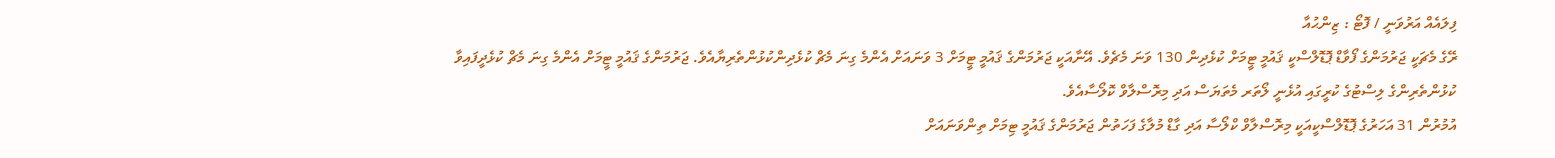ފިލައެއް އަރުވަނީ / ފޮޓޯ : ޒިންޙުއާ
ރޭގެ މެޗަކީ ޖަރުމަންގެ ފޯވާޑް ޕޮޑޮލްސްކީ ޤައުމީ ޓީމަށް ކުޅެދިން 130 ވަނަ މެޗެވެ. އޭނާއަކީ ޖަރުމަންގެ ޤައުމީ ޓީމަށް 3 ވަނައަށް އެންމެ ގިނަ މެޗް ކުޅެދިންކުޅުންތެރިޔާއެވެ. ޖަރުމަންގެ ޤައުމީ ޓީމަށް އެންމެ ގިނަ މެޗް ކުޅެދީފައިވާ ކުޅުންތެރިންގެ ލިސްޓުގެ ކުރީގައި އުޅެނީ ލޯތަރ މެތަޔަސް އަދި މިރޮސްލާވް ކޮލޯސާއެވެ.
އުމުރުން 31 އަހަރުގެ ޕޮޑޮލްސްކީއަކީ މިރޮސްލާވް ކްލޯސާ އަދި ގާޑް މުލާގެ ފަހަތުން ޖަރުމަންގެ ޤައުމީ ޓިމަށް ތިންވަނައަށް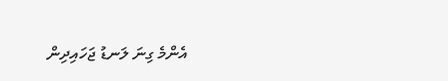އެންމެ ގިނަ ލަނޑު ޖަހައިދިން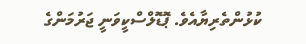ކުޅުންތެރިޔާއެވެ. ޕޮޑޮލްސްކީވަނީ ޖަރުމަންގެ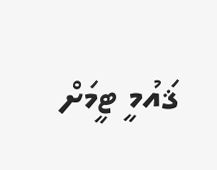ޤައުމީ ޓީމަށް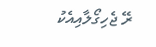ރޭ ޖެހިގޯލާއިއެކު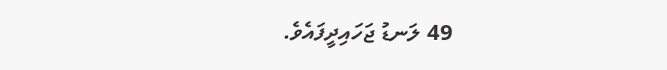49 ލަނޑު ޖަހައިދީފައެވެ.